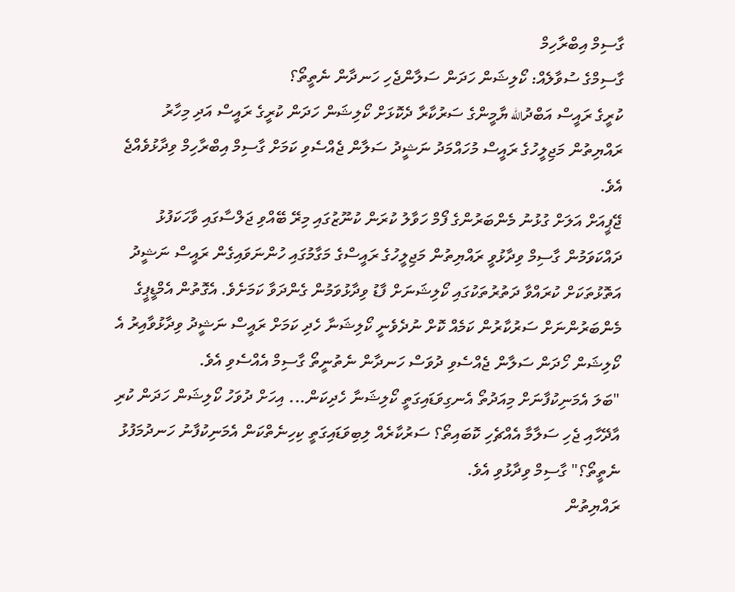ގާސިމް އިބްރާހިމް
ގާސިމްގެ ސުވާލެއް: ކޯލިޝަން ހަދަން ސަލާންޖެހި ހަނދާން ނެތީތޯ؟
ކުރީގެ ރައީސް އަބްދުالله ޔާމީންގެ ސަރުކާރާ ދެކޮޅަށް ކޯލިޝަން ހަދަން ކުރީގެ ރައީސް އަދި މިހާރު ރައްޔިތުން މަޖިލީހުގެ ރައީސް މުހައްމަދު ނަޝީދު ސަލާން ޖެއްސެވި ކަމަށް ގާސިމް އިބްރާހިމް ވިދާޅުވެއްޖެ އެވެ.
ޖޭޕީއަށް އަލަށް ގުޅުނު މެންބަރުންގެ ފޯމް ހަވާލު ކުރަން ކުނޫޒުގައި މިރޭ ބޭއްވި ޖަލްސާގައި ވާހަކަފުޅު ދައްކަވަމުން ގާސިމް ވިދާޅުވީ ރައްޔިތުން މަޖިލީހުގެ ރައީސްގެ މަގާމުގައި ހުންނަވައިގެން ރައީސް ނަޝީދު އަތޮޅުތަކަށް ކުރައްވާ ދަތުރުތަކުގައި ކޯލިޝަނަށް ފާޑު ވިދާޅުވަމުން ގެންދަވާ ކަމަށެވެ. އެގޮތުން އެމްޑީޕީގެ މެންބަރުންނަށް ސަރުކާރުން ކަމެއް ކޮށް ނުދެވެނީ ކޯލިޝަނާ ހެދި ކަމަށް ރައީސް ނަޝީދު ވިދާޅުވާއިރު އެ ކޯލިޝަން ހޯދަން ސަލާން ޖެއްސެވި ދުވަސް ހަނދާން ނެތުނީތޯ ގާސިމް އެއްސެވި އެވެ.
"ބަލަ އެމަނިކުފާނަށް މިއަދުތޯ އެނގިވަޑައިގަތީ ކޯލިޝަނާ ހެދިކަން... އިހަށް ދުވަހު ކޯލިޝަން ހަދަން ކުރި އާދޭހާއި ޖެހި ސަލާމާ އެއްޗެހި ކޮބައިތޯ؟ ސަރުކާރެއް ލިބިވަޑައިގަތީ ކިހިނެތްކަން އެމަނިކުފާނު ހަނދުމަފުޅު ނެތީތޯ؟" ގާސިމް ވިދާޅުވި އެވެ.
ރައްޔިތުން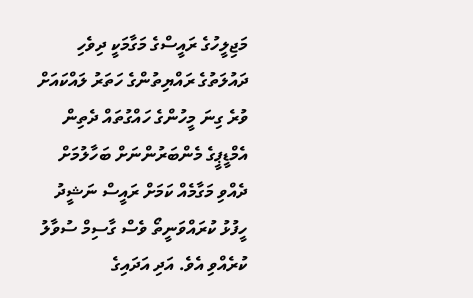މަޖިލީހުގެ ރައީސްގެ މަގާމަކީ ދިވެހި ދައުލަތުގެ ރައްޔިތުންގެ ހަތަރު ލައްކައަށް ވުރެ ގިނަ މީހުންގެ ހައްގުތައް ދެތިން އެމްޑީޕީގެ މެންބަރުންނަށް ބަހާލުމަށް ދެއްވި މަގާމެއް ކަމަށް ރައީސް ނަޝީދު ހީފުޅު ކުރައްވަނީތޯ ވެސް ގާސިމް ސުވާލު ކުރެއްވި އެވެ. އަދި އަދައިގެ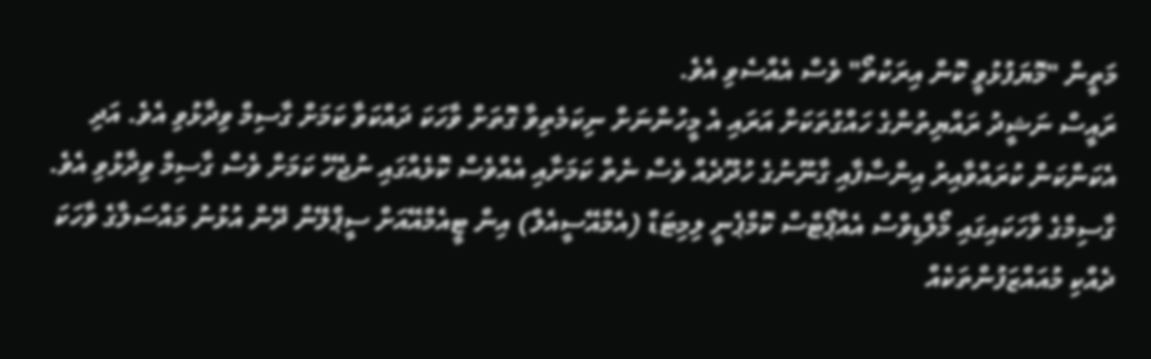މަތީން "މޮޔަފުޅުވީ ކޮން އިރަކުތޯ" ވެސް އެއްސެވި އެވެ.
ރައީސް ނަޝީދު ރައްޔިތުންގެ ހައްގުތަކަށް އަރައި އެ މީހުންނަށް ނިކަމެތިވާ ގޮތަށް ވާހަކަ ދައްކަވާ ކަމަށް ގާސިމް ވިދާޅުވި އެވެ. އަދި އެކަންކަން ކުރައްވާއިރު އިންސާފާއި ގާނޫނުގެ ހުދޫދެއް ވެސް ނެތް ކަމަށާއި އެއްވެސް ކޮޅެއްގައި ނުޖެހޭ ކަމަށް ވެސް ގާސިމް ވިދާޅުވި އެވެ.
ގާސިމްގެ ވާހަކައިގައި މޯލްޑިވްސް އެއާޕޯޓްސް ކޮމްޕެނީ ލިމިޓަޑް (އެމްއޭސީއެލް) އިން ޓީއެމްއޭއަށް ސީޕްލޭން ދޭން އުޅުނު މައްސަލާގެ ވާހަކަ ދެއްކި މުއައްޒަފުންތަކެއް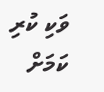ވަކި ކުރި ކަމަށް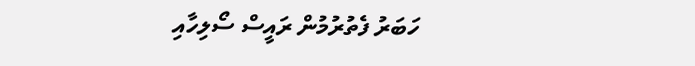ހަބަރު ފެތުރުމުން ރައީސް ސޯލިހާއި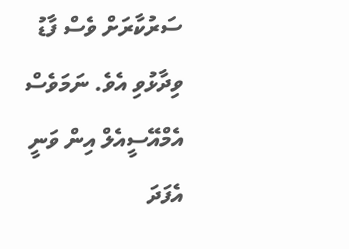ސަރުކާރަށް ވެސް ފާޑު ވިދާޅުވި އެވެ. ނަމަވެސް އެމްއޭސީއެލް އިން ވަނީ އެފަދަ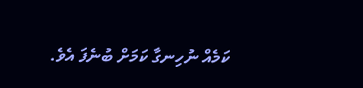ކަމެއް ނުހިނގާ ކަމަށް ބުނެފަ އެވެ.